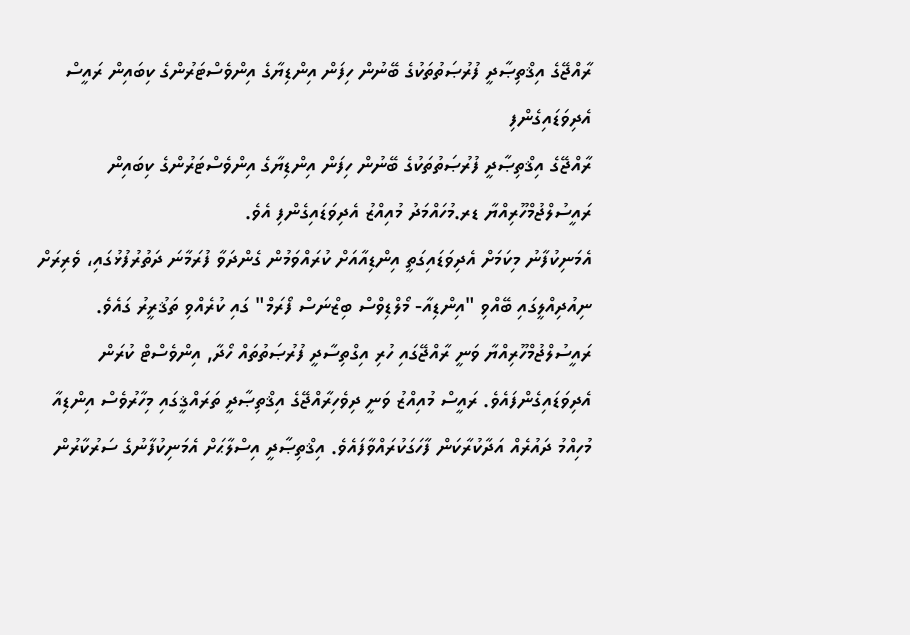ރާއްޖޭގެ އިޤްތިޞާދީ ފުރުޞަތުތަކުގެ ބޭނުން ހިފަން އިންޑިޔާގެ އިންވެސްޓަރުންގެ ކިބައިން ރައީސް އެދިވަޑައިގެންފި
ރާއްޖޭގެ އިޤްތިޞާދީ ފުރުޞަތުތަކުގެ ބޭނުން ހިފަން އިންޑިޔާގެ އިންވެސްޓަރުންގެ ކިބައިން ރައީސުލްޖުމްހޫރިއްޔާ ޑރ.މުހައްމަދު މުއިއްޒު އެދިވަޑައިގެންފި އެވެ.
އެމަނިކުފާނު މިކަމަށް އެދިވަޑައިގަތީ އިންޑިއާއަށް ކުރައްވަމުން ގެންދަވާ ފުރަމާނަ ދަތުރުފުޅުގައި، ވެރިރަށް ނިއުދިއްލީގައި ބޭއްވި "އިންޑިއާ- މޯލްޑިވްސް ބިޒްނަސް ފޯރަމް" ގައި ކުރެއްވި ތަޤުރީރު ގައެވެ.
ރައީސުލްޖުމްހޫރިއްޔާ ވަނީ ރާއްޖޭގައި ހުރި އިގްތިސާދީ ފުރުޞަތުތައް ހޯދާ, އިންވެސްޓް ކުރަން އެދިވަޑައިގެންފައެވެ. ރައީސް މުއިއްޒު ވަނީ ދިވެހިރާއްޖޭގެ އިޤްތިޞާދީ ތަރައްޤީގައި މިހާރުވެސް އިންޑިއާ މުހިއްމު ދައުރެއް އަދާކުރާކަން ފާހަގަކުރައްވާފައެވެ. އިޤްތިޞާދީ އިސްލާޙަށް އެމަނިކުފާނުގެ ސަރުކާރުން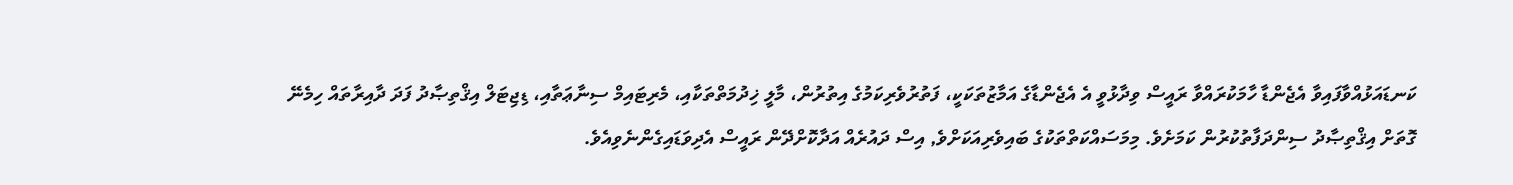ކަނޑައަޅުއްވާފައިވާ އެޖެންޑާ ހާމަކުރައްވާ ރައީސް ވިދާޅުވީ އެ އެޖެންޑާގެ އަމާޒުތަކަކީ، ފަތުރުވެރިކަމުގެ އިތުރުން، މާލީ ޚިދުމަތްތަކާއި، މެރިޓައިމް ސިނާޢަތާއި، ޑިޖިޓަލް އިޤްތިޞާދު ފަދަ ދާއިރާތައް ހިމެނޭ ގޮތަށް އިޤްތިޞާދު ސިންދަފާތުކުރުން ކަމަށެވެ. މިމަސައްކަތްތަކުގެ ބައިވެރިއަކަށްވެ, އިސް ދައުރެއް އަދާކޮށްދޭން ރައީސް އެދިވަޑައިގެންނެވިއެވެ.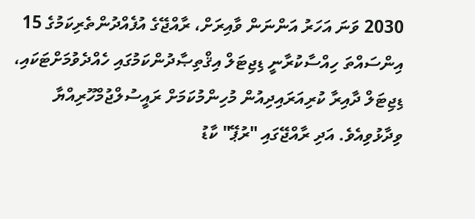2030 ވަނަ އަހަރު އަންނަން ވާއިރަށް، ރާއްޖޭގެ އުފެއްދުންތެރިކަމުގެ 15 އިންސައްތަ ހިއްސާކުރާނީ ޑިޖިޓަލް އިޤްތިޞާދުންކަމުގައި ހެއްދެވުމަށްޓަކައި، ޑިޖިޓަލް ދާއިރާ ކުރިއަރައިދިއުން މުހިންމުކަމަށް ރައީސުލްޖުމްހޫރިއްޔާ ވިދާޅުވިއެވެ. އަދި ރާއްޖޭގައި "ރުޕޭ" ކާޑު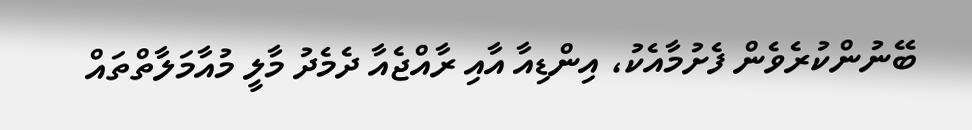ބޭނުންކުރެވެން ފެށުމާއެކު، އިންޑިއާ އާއި ރާއްޖެއާ ދެމެދު މާލީ މުއާމަލާތްތައް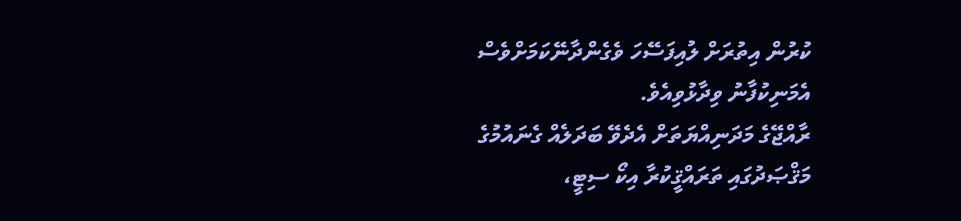ކުރުން އިތުރަށް ލުއިފަސޭހަ ވެގެންދާނޭކަމަށްވެސް އެމަނިކުފާނު ވިދާޅުވިއެވެ.
ރާއްޖޭގެ މަދަނިއްޔަތަށް އެދެވޭ ބަދަލެއް ގެނައުމުގެ މަޤްޞަދުގައި ތަރައްޤީކުރާ އިކޯ ސިޓީ،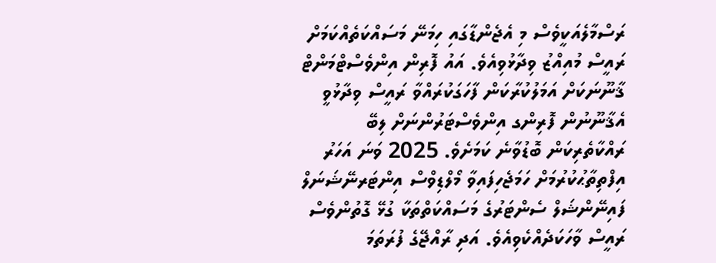ރަސްމާލެއަކީވެސް މި އެޖެންޑާގައި ހިމަނޭ މަސައްކަތެއްކަމަށް ރައީސް މުއިއްޒު ވިދާޅުވިއެވެ. އައު ފޮރިން އިންވެސްޓްމަންޓް ޤާނޫނަކަށް އަމަލުކުރާކަން ފާހަގަކުރައްވާ ރައީސް ވިދާޅުވީ އެޤާނޫނުން ފޮރިންގ އިންވެސްޓަރުންނަށް ލިބޭ ރައްކާތެރިކަން ބޮޑުވާނެ ކަމަށެވެ. 2025 ވަނަ އަހަރު އިފްތިތާޙުކުރުމަށް ހަމަޖެހިފައިވާ މޯލްޑިވްސް އިންޓަރނޭޝަނަލް ފައިނޭންޝަލް ސެންޓަރުގެ މަސައްކަތްތަކާ ގުޅޭ ގޮތުންވެސް ރައީސް ވާހަކަދެއްކެވިއެވެ. އަދި ރާއްޖޭގެ ފުރަތަމަ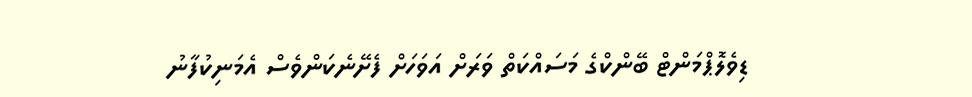ޑިވެލޮޕްމަންޓް ބޭންކްގެ މަސައްކަތް ވަރަށް އަވަހަށް ފެށޭނެކަންވެސް އެމަނިކުފާނު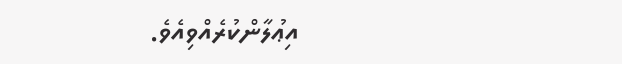އިޢުލާންކުރެއްވިއެވެ.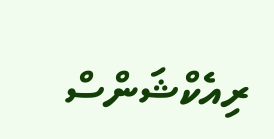ރިއެކްޝަންސް